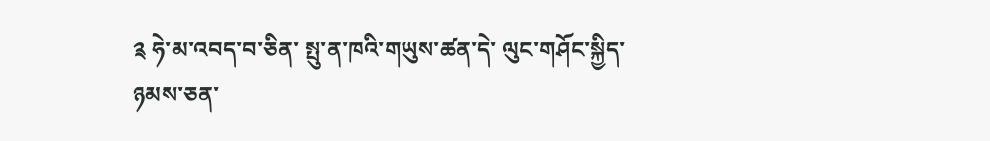༉ ཧེ་མ་འབད་བ་ཅིན་ སྤུ་ན་ཁའི་གཡུས་ཚན་དེ་ ལུང་གཤོང་སྐྱིད་ཉམས་ཅན་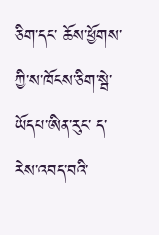ཅིག་དང་ ཆོས་ཕྱོགས་ཀྱི་ས་ཁོངས་ཅིག་སྦེ་ ཡོདཔ་ཨིན་རུང་ ད་རེས་འབད་བའི་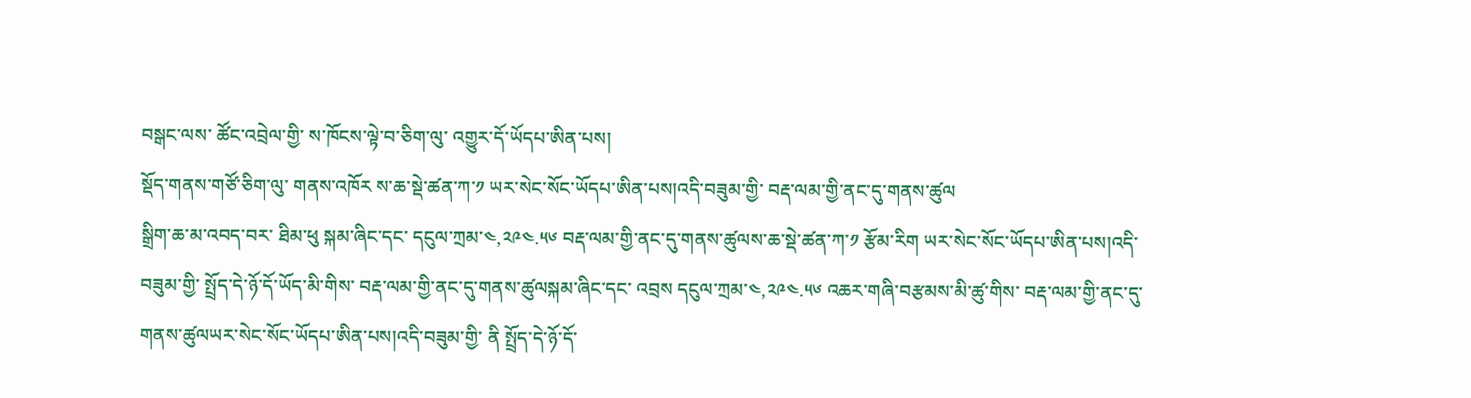བསྒང་ལས་ ཚོང་འབྲེལ་གྱི་ ས་ཁོངས་ལྟེ་བ་ཅིག་ལུ་ འགྱུར་དོ་ཡོདཔ་ཨིན་པས།
སྡོད་གནས་གཙོ་ཅིག་ལུ་ གནས་འཁོར ས་ཆ་སྡེ་ཚན་ཀ་༡ ཡར་སེང་སོང་ཡོདཔ་ཨིན་པས།འདི་བཟུམ་གྱི་ བརྡ་ལམ་གྱི་ནང་དུ་གནས་ཚུལ
སྒྲིག་ཆ་མ་འབད་བར་ ཐིམ་ཕུ སྐམ་ཞིང་དང་ དངུལ་ཀྲམ་༤,༢༩༤.༥༦ བརྡ་ལམ་གྱི་ནང་དུ་གནས་ཚུལས་ཆ་སྡེ་ཚན་ཀ་༡ རྩོམ་རིག ཡར་སེང་སོང་ཡོདཔ་ཨིན་པས།འདི་བཟུམ་གྱི་ སྤྲོད་དེ་ཉོ་དོ་ཡོད་མི་གིས་ བརྡ་ལམ་གྱི་ནང་དུ་གནས་ཚུལསྐམ་ཞིང་དང་ འབྲས དངུལ་ཀྲམ་༤,༢༩༤.༥༦ འཆར་གཞི་བརྩམས་མི་ཚུ་གིས་ བརྡ་ལམ་གྱི་ནང་དུ་གནས་ཚུལཡར་སེང་སོང་ཡོདཔ་ཨིན་པས།འདི་བཟུམ་གྱི་ ནི སྤྲོད་དེ་ཉོ་དོ་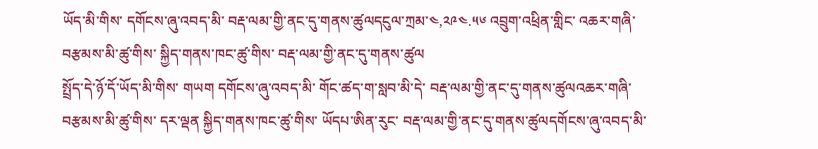ཡོད་མི་གིས་ དགོངས་ཞུ་འབད་མི་ བརྡ་ལམ་གྱི་ནང་དུ་གནས་ཚུལདངུལ་ཀྲམ་༤,༢༩༤.༥༦ འབྲུག་འཕྲིན་གླིང་ འཆར་གཞི་བརྩམས་མི་ཚུ་གིས་ སྐྱིད་གནས་ཁང་ཚུ་གིས་ བརྡ་ལམ་གྱི་ནང་དུ་གནས་ཚུལ
སྤྲོད་དེ་ཉོ་དོ་ཡོད་མི་གིས་ གཡག དགོངས་ཞུ་འབད་མི་ གོང་ཚད་ག་སླབ་མི་དེ་ བརྡ་ལམ་གྱི་ནང་དུ་གནས་ཚུལའཆར་གཞི་བརྩམས་མི་ཚུ་གིས་ དར་ལྡན སྐྱིད་གནས་ཁང་ཚུ་གིས་ ཡོདཔ་ཨིན་རུང་ བརྡ་ལམ་གྱི་ནང་དུ་གནས་ཚུལདགོངས་ཞུ་འབད་མི་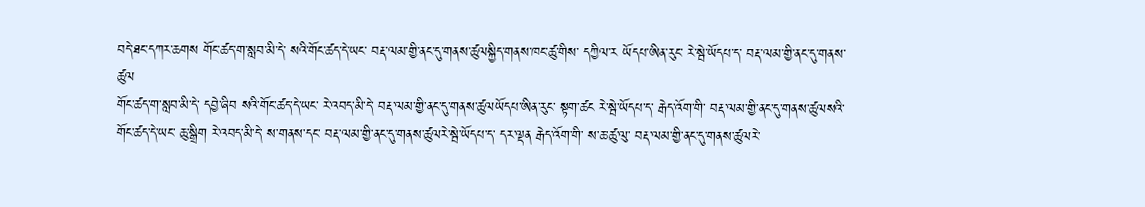བདེ་ཐང་དཀར་ཆགས གོང་ཚད་ག་སླབ་མི་དེ་ སའི་གོང་ཚད་དེ་ཡང་ བརྡ་ལམ་གྱི་ནང་དུ་གནས་ཚུལསྐྱིད་གནས་ཁང་ཚུ་གིས་ དཀྱིལ་ར ཡོདཔ་ཨིན་རུང་ རེ་སྦེ་ཡོདཔ་ད་ བརྡ་ལམ་གྱི་ནང་དུ་གནས་ཚུལ
གོང་ཚད་ག་སླབ་མི་དེ་ དབྱེ་ཞིབ སའི་གོང་ཚད་དེ་ཡང་ རེ་འབད་མི་དེ་ བརྡ་ལམ་གྱི་ནང་དུ་གནས་ཚུལཡོདཔ་ཨིན་རུང་ སྟག་ཚང རེ་སྦེ་ཡོདཔ་ད་ རྒེད་འོག་གི་ བརྡ་ལམ་གྱི་ནང་དུ་གནས་ཚུལསའི་གོང་ཚད་དེ་ཡང་ ཆུ་སྒྲིག རེ་འབད་མི་དེ་ ས་གནས་དང་ བརྡ་ལམ་གྱི་ནང་དུ་གནས་ཚུལརེ་སྦེ་ཡོདཔ་ད་ དར་ལྡན རྒེད་འོག་གི་ ས་ཆ་ཚུ་ལུ་ བརྡ་ལམ་གྱི་ནང་དུ་གནས་ཚུལརེ་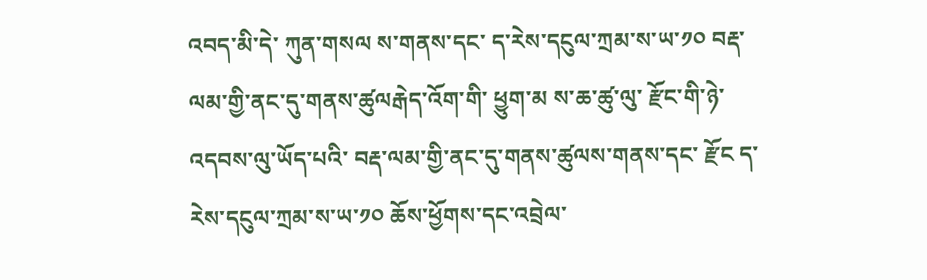འབད་མི་དེ་ ཀུན་གསལ ས་གནས་དང་ ད་རེས་དངུལ་ཀྲམ་ས་ཡ་༡༠ བརྡ་ལམ་གྱི་ནང་དུ་གནས་ཚུལརྒེད་འོག་གི་ ཕྱུག་མ ས་ཆ་ཚུ་ལུ་ རྫོང་གི་ཉེ་འདབས་ལུ་ཡོད་པའི་ བརྡ་ལམ་གྱི་ནང་དུ་གནས་ཚུལས་གནས་དང་ རྫོང ད་རེས་དངུལ་ཀྲམ་ས་ཡ་༡༠ ཆོས་ཕྱོགས་དང་འབྲེལ་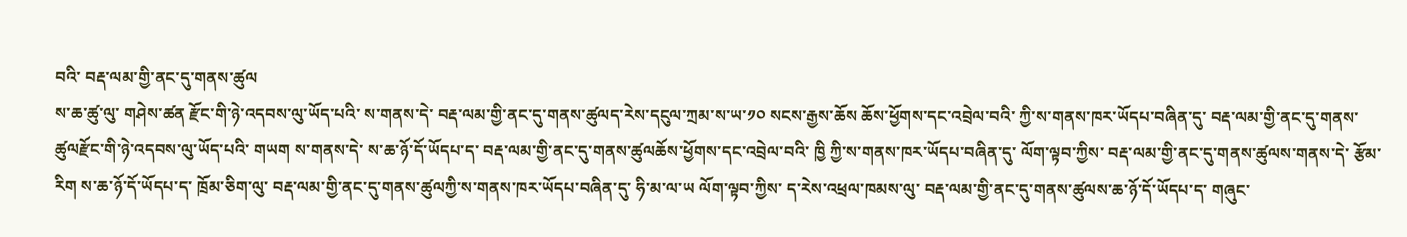བའི་ བརྡ་ལམ་གྱི་ནང་དུ་གནས་ཚུལ
ས་ཆ་ཚུ་ལུ་ གཤེས་ཚན རྫོང་གི་ཉེ་འདབས་ལུ་ཡོད་པའི་ ས་གནས་དེ་ བརྡ་ལམ་གྱི་ནང་དུ་གནས་ཚུལད་རེས་དངུལ་ཀྲམ་ས་ཡ་༡༠ སངས་རྒྱས་ཆོས ཆོས་ཕྱོགས་དང་འབྲེལ་བའི་ ཀྱི་ས་གནས་ཁར་ཡོདཔ་བཞིན་དུ་ བརྡ་ལམ་གྱི་ནང་དུ་གནས་ཚུལརྫོང་གི་ཉེ་འདབས་ལུ་ཡོད་པའི་ གཡག ས་གནས་དེ་ ས་ཆ་ཉོ་དོ་ཡོདཔ་ད་ བརྡ་ལམ་གྱི་ནང་དུ་གནས་ཚུལཆོས་ཕྱོགས་དང་འབྲེལ་བའི་ ཁྱི ཀྱི་ས་གནས་ཁར་ཡོདཔ་བཞིན་དུ་ ལོག་ལྟབ་ཀྱིས་ བརྡ་ལམ་གྱི་ནང་དུ་གནས་ཚུལས་གནས་དེ་ རྩོམ་རིག ས་ཆ་ཉོ་དོ་ཡོདཔ་ད་ ཁྲོམ་ཅིག་ལུ་ བརྡ་ལམ་གྱི་ནང་དུ་གནས་ཚུལཀྱི་ས་གནས་ཁར་ཡོདཔ་བཞིན་དུ་ ཧི་མ་ལ་ཡ ལོག་ལྟབ་ཀྱིས་ ད་རེས་འཕྲལ་ཁམས་ལུ་ བརྡ་ལམ་གྱི་ནང་དུ་གནས་ཚུལས་ཆ་ཉོ་དོ་ཡོདཔ་ད་ གཞུང་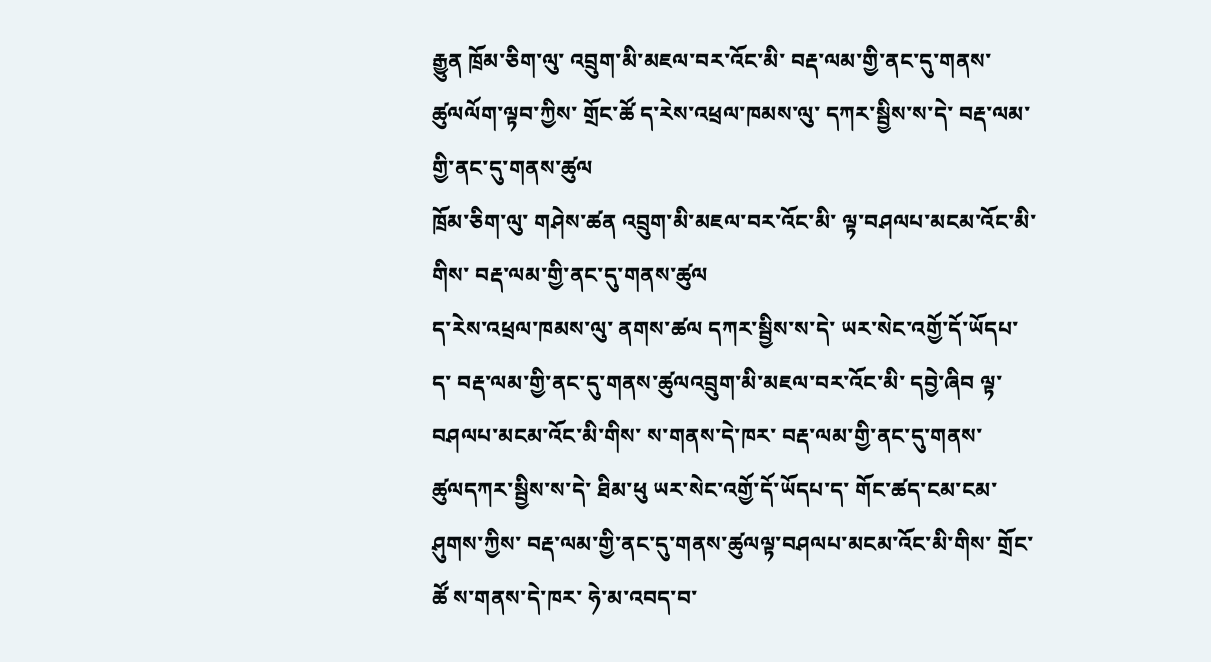རྒྱུན ཁྲོམ་ཅིག་ལུ་ འབྲུག་མི་མཇལ་བར་འོང་མི་ བརྡ་ལམ་གྱི་ནང་དུ་གནས་ཚུལལོག་ལྟབ་ཀྱིས་ གྲོང་ཚོ ད་རེས་འཕྲལ་ཁམས་ལུ་ དཀར་སྦྱིས་ས་དེ་ བརྡ་ལམ་གྱི་ནང་དུ་གནས་ཚུལ
ཁྲོམ་ཅིག་ལུ་ གཤེས་ཚན འབྲུག་མི་མཇལ་བར་འོང་མི་ ལྟ་བཤལཔ་མངམ་འོང་མི་གིས་ བརྡ་ལམ་གྱི་ནང་དུ་གནས་ཚུལ
ད་རེས་འཕྲལ་ཁམས་ལུ་ ནགས་ཚལ དཀར་སྦྱིས་ས་དེ་ ཡར་སེང་འགྱོ་དོ་ཡོདཔ་ད་ བརྡ་ལམ་གྱི་ནང་དུ་གནས་ཚུལའབྲུག་མི་མཇལ་བར་འོང་མི་ དབྱེ་ཞིབ ལྟ་བཤལཔ་མངམ་འོང་མི་གིས་ ས་གནས་དེ་ཁར་ བརྡ་ལམ་གྱི་ནང་དུ་གནས་ཚུལདཀར་སྦྱིས་ས་དེ་ ཐིམ་ཕུ ཡར་སེང་འགྱོ་དོ་ཡོདཔ་ད་ གོང་ཚད་ངམ་ངམ་ཤུགས་ཀྱིས་ བརྡ་ལམ་གྱི་ནང་དུ་གནས་ཚུལལྟ་བཤལཔ་མངམ་འོང་མི་གིས་ གྲོང་ཚོ ས་གནས་དེ་ཁར་ ཧེ་མ་འབད་བ་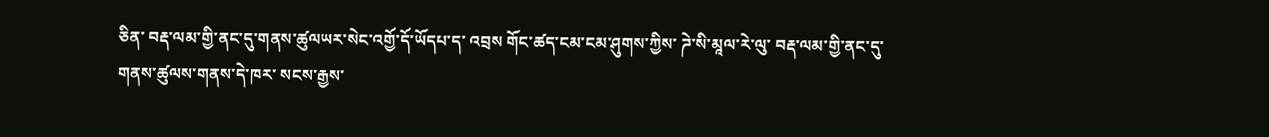ཅིན་ བརྡ་ལམ་གྱི་ནང་དུ་གནས་ཚུལཡར་སེང་འགྱོ་དོ་ཡོདཔ་ད་ འབྲས གོང་ཚད་ངམ་ངམ་ཤུགས་ཀྱིས་ ཌེ་སི་མཱལ་རེ་ལུ་ བརྡ་ལམ་གྱི་ནང་དུ་གནས་ཚུལས་གནས་དེ་ཁར་ སངས་རྒྱས་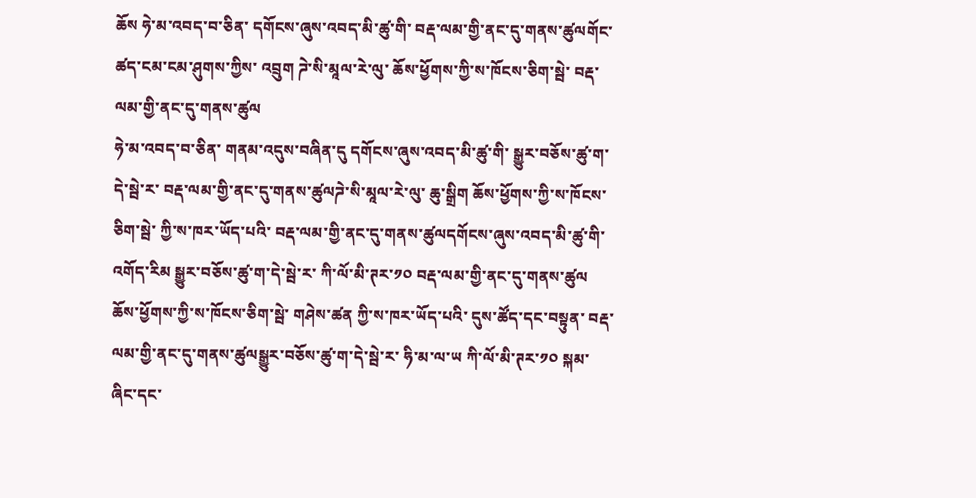ཆོས ཧེ་མ་འབད་བ་ཅིན་ དགོངས་ཞུས་འབད་མི་ཚུ་གི་ བརྡ་ལམ་གྱི་ནང་དུ་གནས་ཚུལགོང་ཚད་ངམ་ངམ་ཤུགས་ཀྱིས་ འབྲུག ཌེ་སི་མཱལ་རེ་ལུ་ ཆོས་ཕྱོགས་ཀྱི་ས་ཁོངས་ཅིག་སྦེ་ བརྡ་ལམ་གྱི་ནང་དུ་གནས་ཚུལ
ཧེ་མ་འབད་བ་ཅིན་ གནམ་འདུས་བཞིན་དུ དགོངས་ཞུས་འབད་མི་ཚུ་གི་ སྒྱུར་བཅོས་ཚུ་ག་དེ་སྦེ་ར་ བརྡ་ལམ་གྱི་ནང་དུ་གནས་ཚུལཌེ་སི་མཱལ་རེ་ལུ་ ཆུ་སྒྲིག ཆོས་ཕྱོགས་ཀྱི་ས་ཁོངས་ཅིག་སྦེ་ ཀྱི་ས་ཁར་ཡོད་པའི་ བརྡ་ལམ་གྱི་ནང་དུ་གནས་ཚུལདགོངས་ཞུས་འབད་མི་ཚུ་གི་ འགོད་རིམ སྒྱུར་བཅོས་ཚུ་ག་དེ་སྦེ་ར་ ཀི་ལོ་མི་ཊར་༡༠ བརྡ་ལམ་གྱི་ནང་དུ་གནས་ཚུལ
ཆོས་ཕྱོགས་ཀྱི་ས་ཁོངས་ཅིག་སྦེ་ གཤེས་ཚན ཀྱི་ས་ཁར་ཡོད་པའི་ དུས་ཚོད་དང་བསྟུན་ བརྡ་ལམ་གྱི་ནང་དུ་གནས་ཚུལསྒྱུར་བཅོས་ཚུ་ག་དེ་སྦེ་ར་ ཧི་མ་ལ་ཡ ཀི་ལོ་མི་ཊར་༡༠ སྐམ་ཞིང་དང་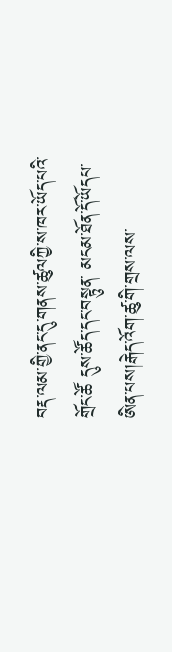བརྡ་ལམ་གྱི་ནང་དུ་གནས་ཚུལཀྱི་ས་ཁར་ཡོད་པའི་ གྲོང་ཚོ དུས་ཚོད་དང་བསྟུན་ མངམ་ཐོན་དོ་ཡོདཔ་ཨིན་པས།རྒེད་འོག་ཚུ་གི་གྲས་ལས་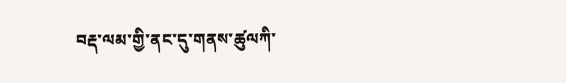བརྡ་ལམ་གྱི་ནང་དུ་གནས་ཚུལཀི་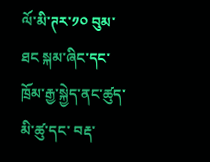ལོ་མི་ཊར་༡༠ བུམ་ཐང སྐམ་ཞིང་དང་ ཁྲོམ་རྒྱ་སྐྱེད་ནང་ཚུད་མི་ཚུ་དང་ བརྡ་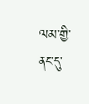ལམ་གྱི་ནང་དུ་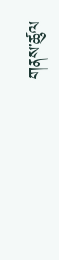གནས་ཚུལ